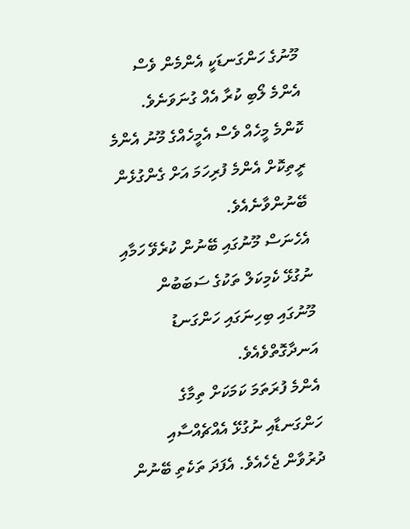މޫނުގެ ހަންގަނޑަކީ އެންމެން ވެސް އެންމެ ލޯބި ކުރާ އެއް ގުނަވަނެވެ. ކޮންމެ މީހެއް ވެސް އެމީހެއްގެ މޫނު އެންމެ ރީތިކޮށް އެންމެ ފުރިހަމަ އަށް ގެންގުޅެން ބޭނުންވާނެއެވެ.
އެހެނަސް މޫނުގައި ބޭނުން ކުރެވޭ ހަމާއި ނުގުޅޭ ކެމިކަލް ތަކުގެ ސަބަބުން މޫނުގައި ބިހިނަގައި ހަންގަނޑު އަނދާގޮތްވެއެވެ.
އެންމެ ފުރަތަމަ ކަމަކަށް ތިމާގެ ހަންގަނޑާއި ނުގުޅޭ އެއްޗެއްސާއި ދުރުވާން ޖެހެއެވެ. އެފަދަ ތަކެތި ބޭނުން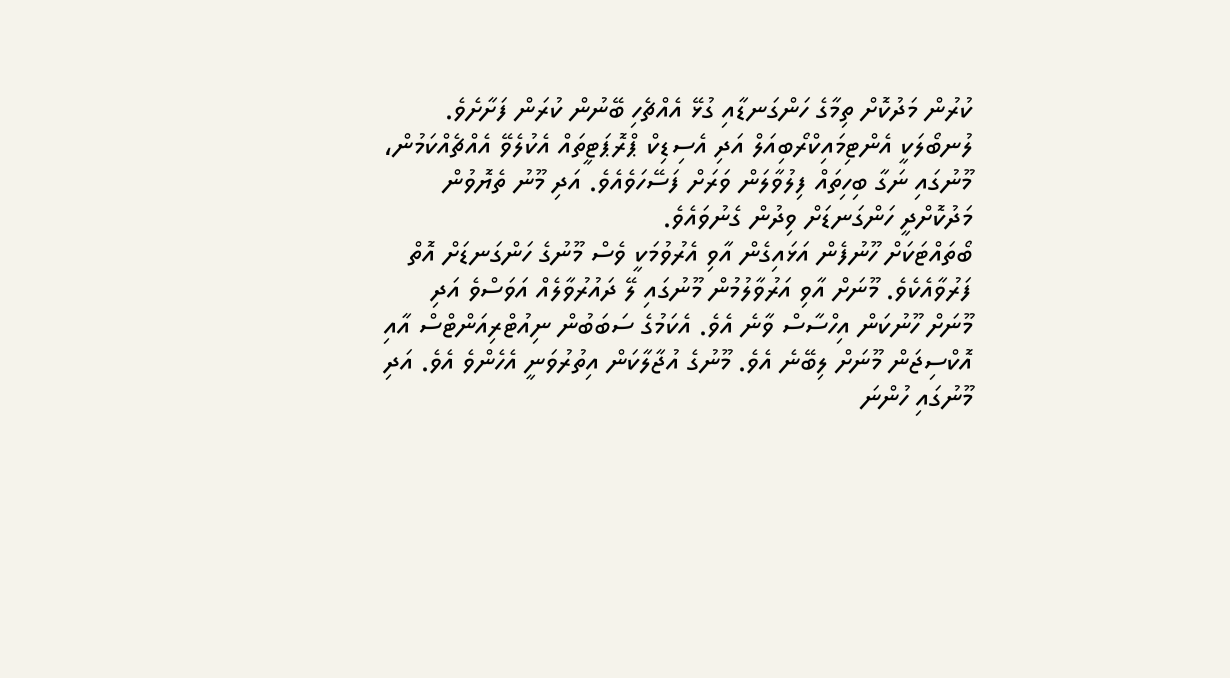ކުރުން މަދުކޮށް ތިމާގެ ހަންގަނޑާއި ގުޅޭ އެއްޗެހި ބޭނުން ކުރަން ފަށާށެވެ.
ލުނބޯލަކީ އެންޓިމައިކްރޯބިއަލް އަދި އެސިޑިކް ޕްރޮޕަޓީތައް އެކުލެވޭ އެއްޗެއްކަމުން، މޫނުގައި ނަގާ ބިހިތައް ފިލުވާލަން ވަރަށް ފަސޭހަވެއެވެ. އަދި މޫނު ތެޔޮވުން މަދުކޮށްދީ ހަންގަނޑަށް ވިދުން ގެނުވައެވެ.
ބޯތައްޓަކަށް ހޫނުފެން އަޅައިގެން އާވި އެރުވުމަކީ ވެސް މޫނުގެ ހަންގަނޑަށް އޮތް ފަރުވާއެކެވެ. މޫނަށް އާވި އަރުވާލުމުން މޫނުގައި ލޭ ދައުރުވާލެއް އަވަސްވެ އަދި މޫނަށް ހޫނުކަން އިހްސާސް ވާނެ އެވެ. އެކަމުގެ ސަބަބުން ނިއުޓްރިއަންޓްސް އާއި އޮކްސިޖަން މޫނަށް ލިބޭނެ އެވެ. މޫނުގެ އުޖާލާކަން އިތުރުވަނީ އެހެންވެ އެވެ. އަދި މޫނުގައި ހުންނަ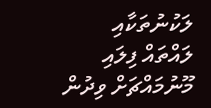ލަކުނުތަކާއި ލައްތައް ފިލައި މޫނުމައްޗަށް ވިދުން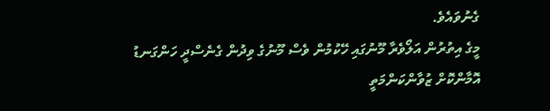ގެނުވައެވެ.
މީގެ އިތުރުން އަލޯވެރާ މޫނުގައި ހޭކުމުން ވެސް މޫނުގެ ވިދުން ގެނެސްދީ ހަންގަނޑު އޮމާންކޮށް ޒުވާންކަންމަތީ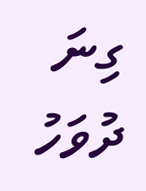ގިނަ ދުވަހު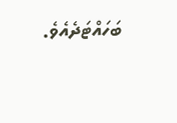ބަހައްޓަދެއެވެ.